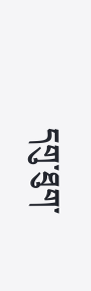དགུ་ཐུག་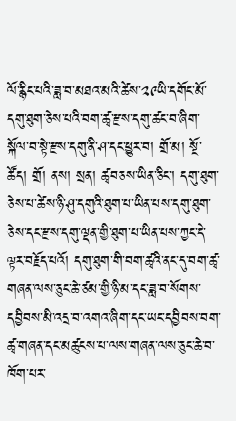ལོ་རྙིང་པའི་ཟླ་བ་མཐའ་མའི་ཚེས་༢༩ཡི་དགོང་མོ་དགུ་ཐུག་ཅེས་པའི་བག་ཚྭ་རྫས་དགུ་ཚང་བ་ཞིག་སྐོལ་བ་སྟེ་རྫས་དགུ་ནི་ཤ་དང་ཕྱུར་བ། གྲོ་མ། སྔོ་ཚོད། གྲོ། ནས། སྲན། ཚྭབཅས་ཡིན་ཅིང་། དགུ་ཐུག་ཅེས་པ་ཚེས་ཉི་ཤུ་དགུའི་ཐུག་པ་ཡིན་པས་དགུ་ཐུག་ཅེས་དང་རྫས་དགུ་ལྡན་གྱི་ཐུག་པ་ཡིན་པས་ཀྱང་དེ་ལྟར་བརྗོད་པའོ། དགུ་ཐུག་གི་བག་ཚྭའི་ནང་དུ་བག་ཚྭ་གཞན་ལས་ཅུང་ཆེ་ཙམ་གྱི་ཉི་མ་དང་ཟླ་བ་སོགས་དབྱིབས་མི་འདྲ་བ་འགའ་ཞིག་དང་ཡང་དབྱིབས་བག་ཚྭ་གཞན་དང་མཚུངས་པ་ལས་གཞན་ལས་ཅུང་ཆེ་བ་ཁོག་པར་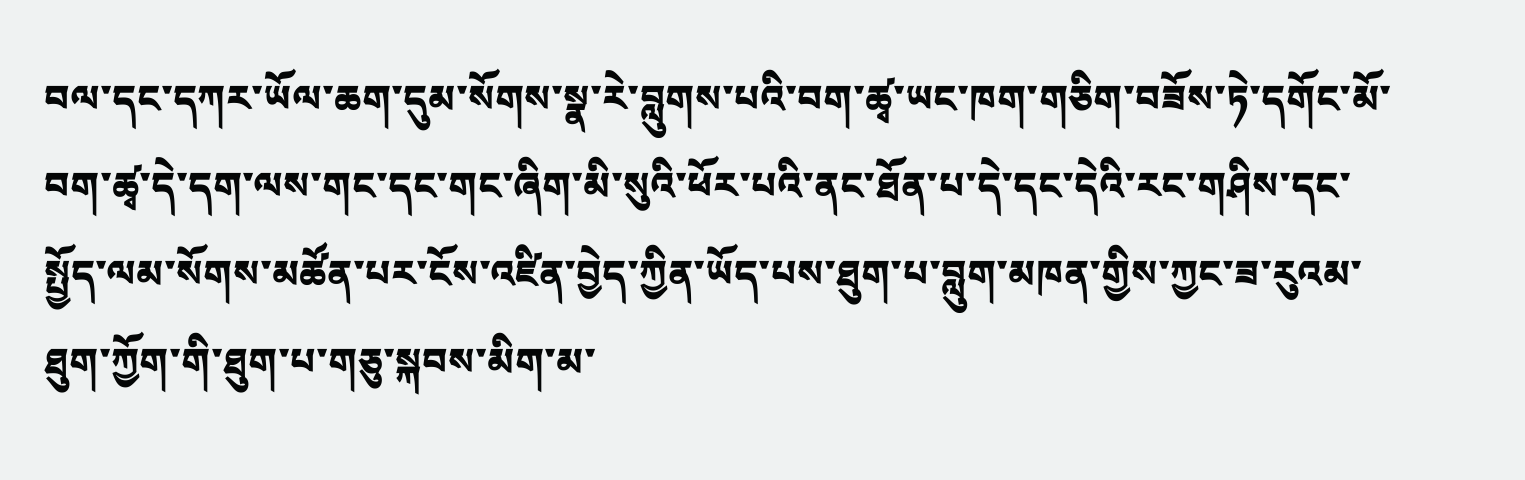བལ་དང་དཀར་ཡོལ་ཆག་དུམ་སོགས་སྣ་རེ་བླུགས་པའི་བག་ཚྭ་ཡང་ཁག་གཅིག་བཟོས་ཏེ་དགོང་མོ་བག་ཚྭ་དེ་དག་ལས་གང་དང་གང་ཞིག་མི་སུའི་ཕོར་པའི་ནང་ཐོན་པ་དེ་དང་དེའི་རང་གཤིས་དང་སྤྱོད་ལམ་སོགས་མཚོན་པར་ངོས་འཛིན་བྱེད་ཀྱིན་ཡོད་པས་ཐུག་པ་བླུག་མཁན་གྱིས་ཀྱང་ཟ་རུའམ་ཐུག་ཀྱོག་གི་ཐུག་པ་གཅུ་སྐབས་མིག་མ་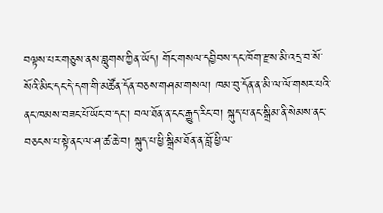བལྟས་པར་གཅུས་ནས་བླུགས་ཀྱིན་ཡོད། གོང་གསལ་དབྱིབས་དང་ཁོག་རྫས་མི་འདྲ་བ་སོ་སོའི་མིང་དང་དེ་དག་གི་མཚོན་དོན་བཅས་གཤམ་གསལ། ཁམ་བུ་དོན་ན་མི་ལ་ལོ་གསར་པའི་ནང་ཁམས་བཟང་པོ་ཡོང་བ་དང་། བལ་ཐོན་ན་ངང་རྒྱུད་རིང་བ། སྐུད་པ་ནང་སྒྲིམ་ནི་སེམས་ནང་བཅངས་པ་སྟེ་ནང་ལ་ཤ་ཚ་ཆེ་བ། སྐུད་པ་ཕྱི་སྒྲིམ་ཐོན་ན་བློ་ཕྱི་ལ་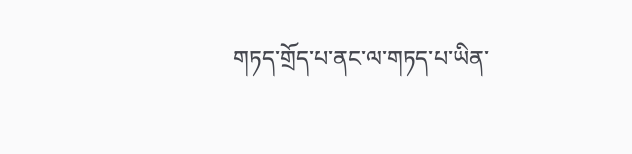གཏད་གྲོད་པ་ནང་ལ་གཏད་པ་ཡིན་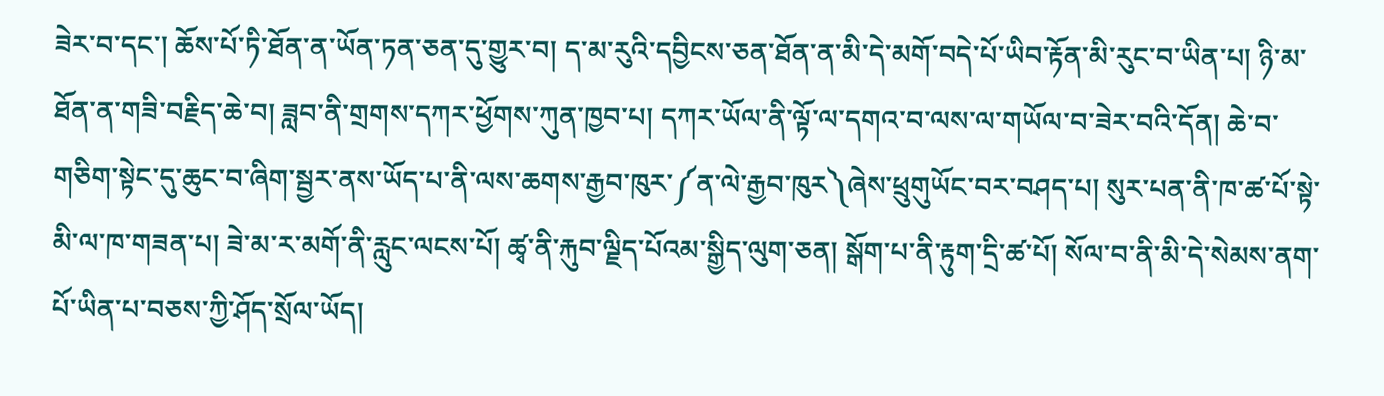ཟེར་བ་དང་། ཆོས་པོ་ཏི་ཐོན་ན་ཡོན་ཏན་ཅན་དུ་གྱུར་བ། ད་མ་རུའི་དབྱིངས་ཅན་ཐོན་ན་མི་དེ་མགོ་བདེ་པོ་ཡིབ་རྟོན་མི་རུང་བ་ཡིན་པ། ཉི་མ་ཐོན་ན་གཟི་བརྗིད་ཆེ་བ། ཟླབ་ནི་གྲགས་དཀར་ཕྱོགས་ཀུན་ཁྱབ་པ། དཀར་ཡོལ་ནི་ལྟོ་ལ་དགའ་བ་ལས་ལ་གཡོལ་བ་ཟེར་བའི་དོན། ཆེ་བ་གཅིག་སྟེང་དུ་ཆུང་བ་ཞིག་སྦྱར་ནས་ཡོད་པ་ནི་ལས་ཆགས་རྒྱབ་ཁུར་༼ན་ལེ་རྒྱབ་ཁུར༽ཞེས་ཕྲུགུཡོང་བར་བཤད་པ། སུར་པན་ནི་ཁ་ཚ་པོ་སྟེ་མི་ལ་ཁ་གཟན་པ། ཟེ་མ་ར་མགོ་ནི་རླུང་ལངས་པོ། ཚྭ་ནི་རྐུབ་ལྗིད་པོའམ་སྒྱིད་ལུག་ཅན། སྒོག་པ་ནི་རྟུག་དྲི་ཚ་པོ། སོལ་བ་ནི་མི་དེ་སེམས་ནག་པོ་ཡིན་པ་བཅས་ཀྱི་ཤོད་སྲོལ་ཡོད།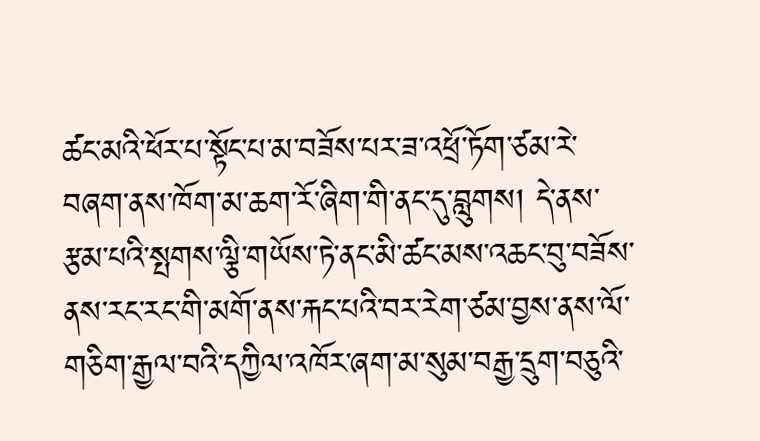ཚང་མའི་ཕོར་པ་སྟོང་པ་མ་བཟོས་པར་ཟ་འཕྲོ་ཏོག་ཙམ་རེ་བཞག་ནས་ཁོག་མ་ཆག་རོ་ཞིག་གི་ནང་དུ་བླུགས། དེ་ནས་རྩམ་པའི་སྤགས་ལྕི་གཡོས་ཏེ་ནང་མི་ཚང་མས་འཆང་བུ་བཟོས་ནས་རང་རང་གི་མགོ་ནས་རྐང་པའི་བར་རེག་ཙམ་བྱས་ནས་ལོ་གཅིག་རྒྱལ་བའི་དཀྱིལ་འཁོར་ཞག་མ་སུམ་བརྒྱ་དྲུག་བཅུའི་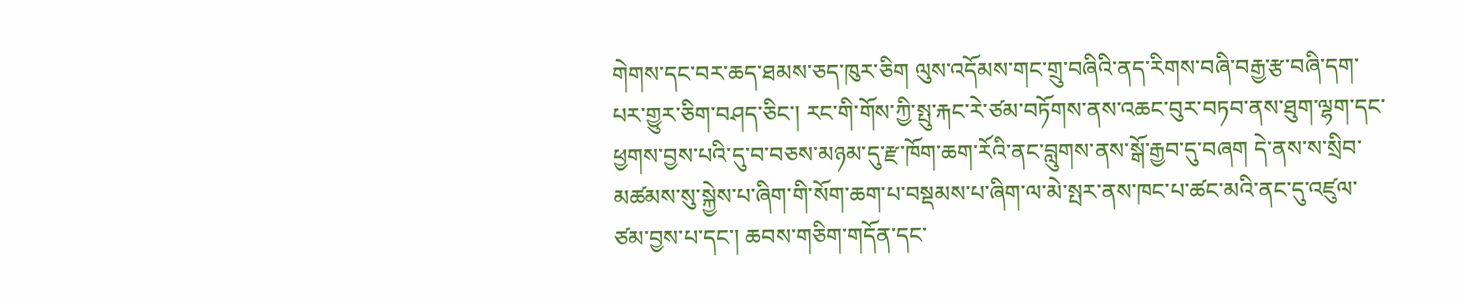གེགས་དང་བར་ཆད་ཐམས་ཅད་ཁུར་ཅིག ལུས་འདོམས་གང་གྲུ་བཞིའི་ནད་རིགས་བཞི་བརྒྱ་རྩ་བཞི་དག་པར་གྱུར་ཅིག་བཤད་ཅིང་། རང་གི་གོས་ཀྱི་སྤུ་རྐང་རེ་ཙམ་བཏོགས་ནས་འཆང་བུར་བཏབ་ནས་ཐུག་ལྷག་དང་ཕྱགས་བྱས་པའི་དུ་བ་བཅས་མཉམ་དུ་རྫ་ཁོག་ཆག་རོའི་ནང་བླུགས་ནས་སྒོ་རྒྱབ་དུ་བཞག དེ་ནས་ས་སྲིབ་མཚམས་སུ་སྐྱེས་པ་ཞིག་གི་སོག་ཆག་པ་བསྡམས་པ་ཞིག་ལ་མེ་སྤར་ནས་ཁང་པ་ཚང་མའི་ནང་དུ་འཛུལ་ཙམ་བྱས་པ་དང་། ཆབས་གཅིག་གདོན་དང་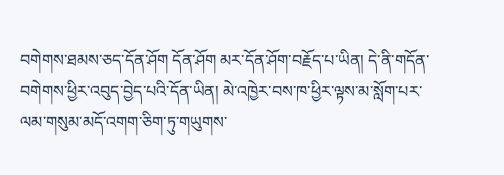བགེགས་ཐམས་ཅད་དོན་ཤོག དོན་ཤོག མར་དོན་ཤོག་བརྗོད་པ་ཡིན། དེ་ནི་གདོན་བགེགས་ཕྱིར་འབུད་བྱེད་པའི་དོན་ཡིན། མེ་འཁྱེར་བས་ཁ་ཕྱིར་ལྟས་མ་སློག་པར་ལམ་གསུམ་མདོ་འགག་ཅིག་ཏུ་གཡུགས་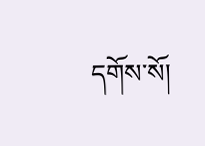དགོས་སོ།